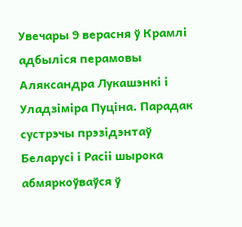Увечары 9 верасня ў Крамлі адбыліся перамовы Аляксандра Лукашэнкі і Уладзіміра Пуціна. Парадак сустрэчы прэзідэнтаў Беларусі і Расіі шырока абмяркоўваўся ў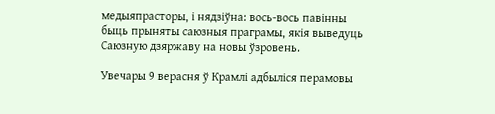медыяпрасторы, і нядзіўна: вось-вось павінны быць прыняты саюзныя праграмы, якія выведуць Саюзную дзяржаву на новы ўзровень.

Увечары 9 верасня ў Крамлі адбыліся перамовы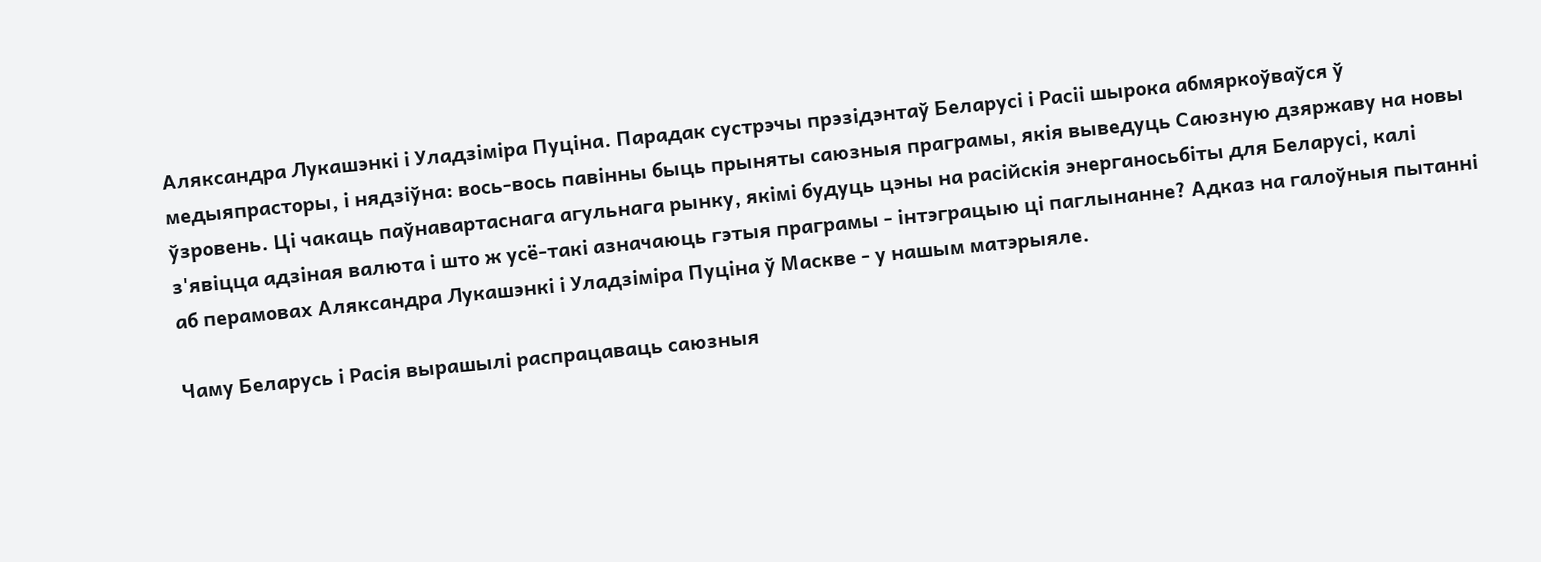Аляксандра Лукашэнкі і Уладзіміра Пуціна. Парадак сустрэчы прэзідэнтаў Беларусі і Расіі шырока абмяркоўваўся ў медыяпрасторы, і нядзіўна: вось-вось павінны быць прыняты саюзныя праграмы, якія выведуць Саюзную дзяржаву на новы ўзровень. Ці чакаць паўнавартаснага агульнага рынку, якімі будуць цэны на расійскія энерганосьбіты для Беларусі, калі з'явіцца адзіная валюта і што ж усё-такі азначаюць гэтыя праграмы - інтэграцыю ці паглынанне? Адказ на галоўныя пытанні аб перамовах Аляксандра Лукашэнкі і Уладзіміра Пуціна ў Маскве - у нашым матэрыяле.

Чаму Беларусь і Расія вырашылі распрацаваць саюзныя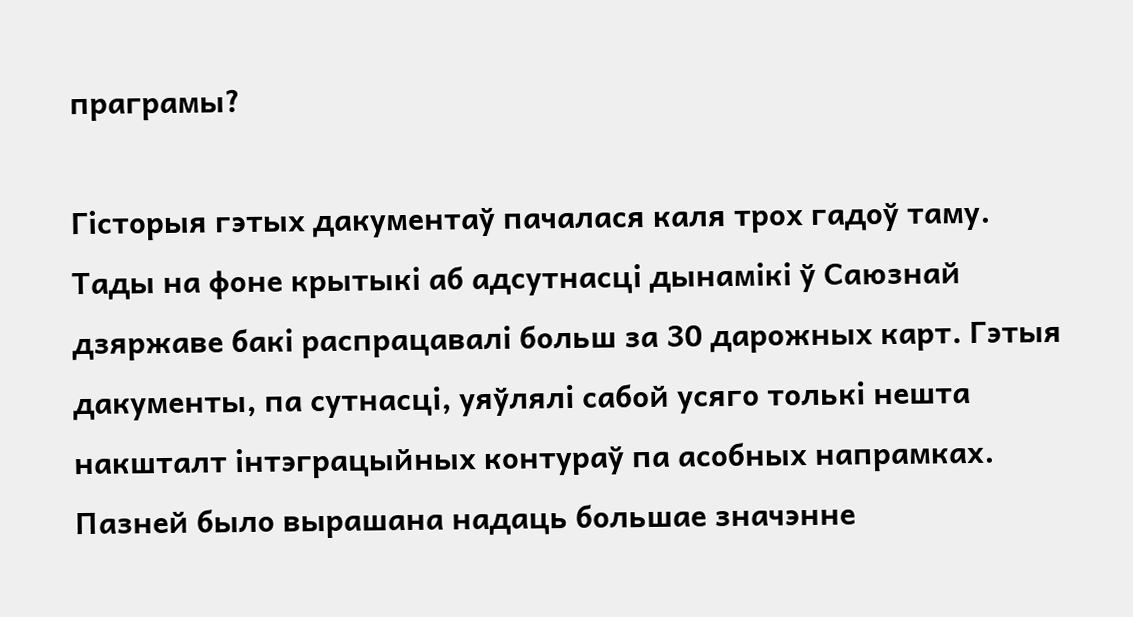праграмы?

Гісторыя гэтых дакументаў пачалася каля трох гадоў таму. Тады на фоне крытыкі аб адсутнасці дынамікі ў Саюзнай дзяржаве бакі распрацавалі больш за 30 дарожных карт. Гэтыя дакументы, па сутнасці, уяўлялі сабой усяго толькі нешта накшталт інтэграцыйных контураў па асобных напрамках. Пазней было вырашана надаць большае значэнне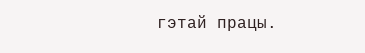гэтай працы.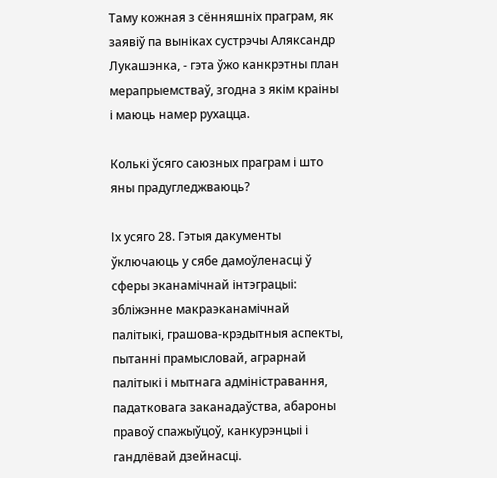Таму кожная з сённяшніх праграм, як заявіў па выніках сустрэчы Аляксандр Лукашэнка, - гэта ўжо канкрэтны план мерапрыемстваў, згодна з якім краіны і маюць намер рухацца.

Колькі ўсяго саюзных праграм і што яны прадугледжваюць?

Іх усяго 28. Гэтыя дакументы ўключаюць у сябе дамоўленасці ў сферы эканамічнай інтэграцыі: збліжэнне макраэканамічнай палітыкі, грашова-крэдытныя аспекты, пытанні прамысловай, аграрнай палітыкі і мытнага адміністравання, падатковага заканадаўства, абароны правоў спажыўцоў, канкурэнцыі і гандлёвай дзейнасці.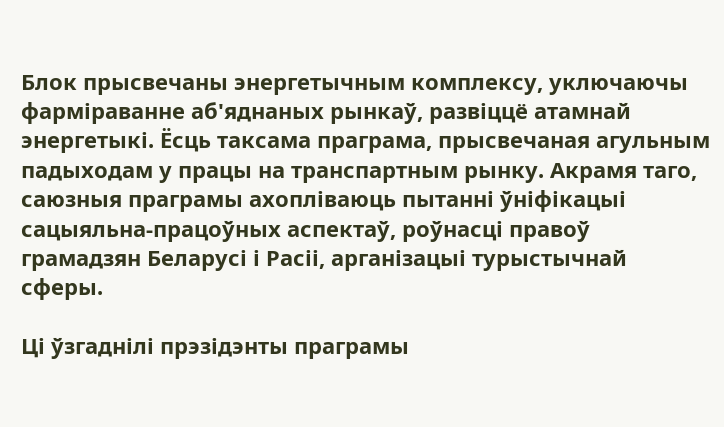Блок прысвечаны энергетычным комплексу, уключаючы фарміраванне аб'яднаных рынкаў, развіццё атамнай энергетыкі. Ёсць таксама праграма, прысвечаная агульным падыходам у працы на транспартным рынку. Акрамя таго, саюзныя праграмы ахопліваюць пытанні ўніфікацыі сацыяльна-працоўных аспектаў, роўнасці правоў грамадзян Беларусі і Расіі, арганізацыі турыстычнай сферы.

Ці ўзгаднілі прэзідэнты праграмы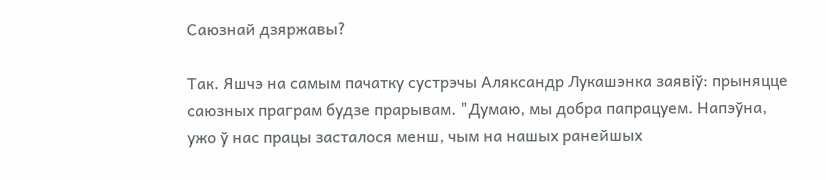Саюзнай дзяржавы?

Так. Яшчэ на самым пачатку сустрэчы Аляксандр Лукашэнка заявіў: прыняцце саюзных праграм будзе прарывам. "Думаю, мы добра папрацуем. Напэўна, ужо ў нас працы засталося менш, чым на нашых ранейшых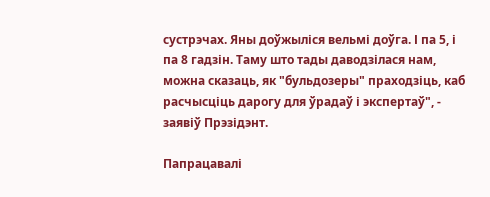сустрэчах. Яны доўжыліся вельмі доўга. І па 5, і па 8 гадзін. Таму што тады даводзілася нам, можна сказаць, як "бульдозеры" праходзіць, каб расчысціць дарогу для ўрадаў і экспертаў", - заявіў Прэзідэнт.

Папрацавалі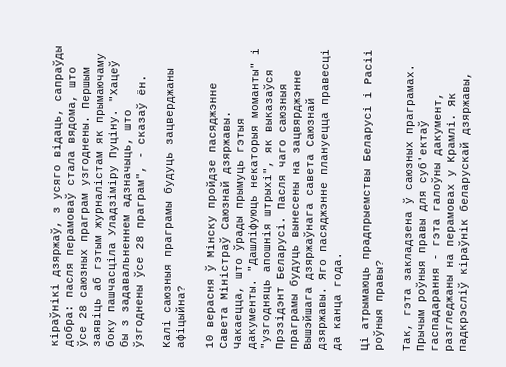кіраўнікі дзяржаў, з усяго відаць, сапраўды добра: пасля перамоваў стала вядома, што ўсе 28 саюзных праграм узгоднены. Першым заявіць аб гэтым журналістам як прымаючаму боку пашчасціла Уладзіміру Пуціну. "Хацеў бы з задавальненнем адзначыць, што ўзгоднены ўсе 28 праграм", - сказаў ён.

Калі саюзныя праграмы будуць зацверджаны афіцыйна?

10 верасня ў Мінску пройдзе пасяджэнне Савета Міністраў Саюзнай дзяржавы. Чакаецца, што ўрады прымуць гэтыя дакументы. "Дашліфуюць некаторыя моманты" і "узгодняць апошнія штрыхі", як выказаўся Прэзідэнт Беларусі. Пасля чаго саюзныя праграмы будуць вынесены на зацвярджэнне Вышэйшага дзяржаўнага савета Саюзнай дзяржавы. Яго пасяджэнне плануецца правесці да канца года.

Ці атрымаюць прадпрыемствы Беларусі і Расіі роўныя правы?

Так, гэта закладзена ў саюзных праграмах. Прычым роўныя правы для суб'ектаў гаспадарання - гэта галоўны дакумент, разгледжаны на перамовах у Крамлі. Як падкрэсліў кіраўнік беларускай дзяржавы,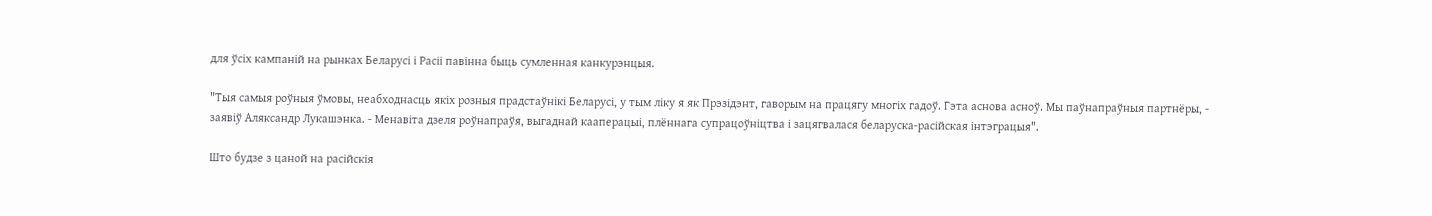для ўсіх кампаній на рынках Беларусі і Расіі павінна быць сумленная канкурэнцыя.

"Тыя самыя роўныя ўмовы, неабходнасць якіх розныя прадстаўнікі Беларусі, у тым ліку я як Прэзідэнт, гаворым на працягу многіх гадоў. Гэта аснова асноў. Мы паўнапраўныя партнёры, - заявіў Аляксандр Лукашэнка. - Менавіта дзеля роўнапраўя, выгаднай кааперацыі, плённага супрацоўніцтва і зацягвалася беларуска-расійская інтэграцыя".

Што будзе з цаной на расійскія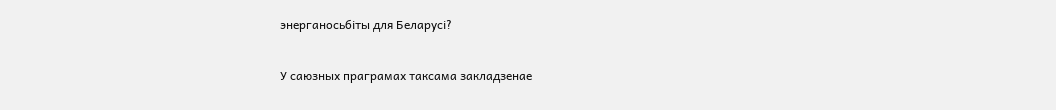энерганосьбіты для Беларусі?

У саюзных праграмах таксама закладзенае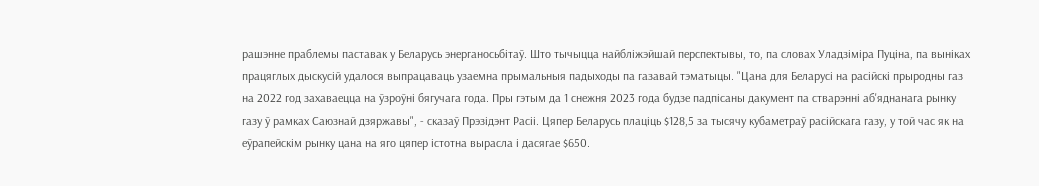рашэнне праблемы паставак у Беларусь энерганосьбітаў. Што тычыцца найбліжэйшай перспектывы, то, па словах Уладзіміра Пуціна, па выніках працяглых дыскусій удалося выпрацаваць узаемна прымальныя падыходы па газавай тэматыцы. "Цана для Беларусі на расійскі прыродны газ на 2022 год захаваецца на ўзроўні бягучага года. Пры гэтым да 1 снежня 2023 года будзе падпісаны дакумент па стварэнні аб'яднанага рынку газу ў рамках Саюзнай дзяржавы", - сказаў Прэзідэнт Расіі. Цяпер Беларусь плаціць $128,5 за тысячу кубаметраў расійскага газу, у той час як на еўрапейскім рынку цана на яго цяпер істотна вырасла і дасягае $650.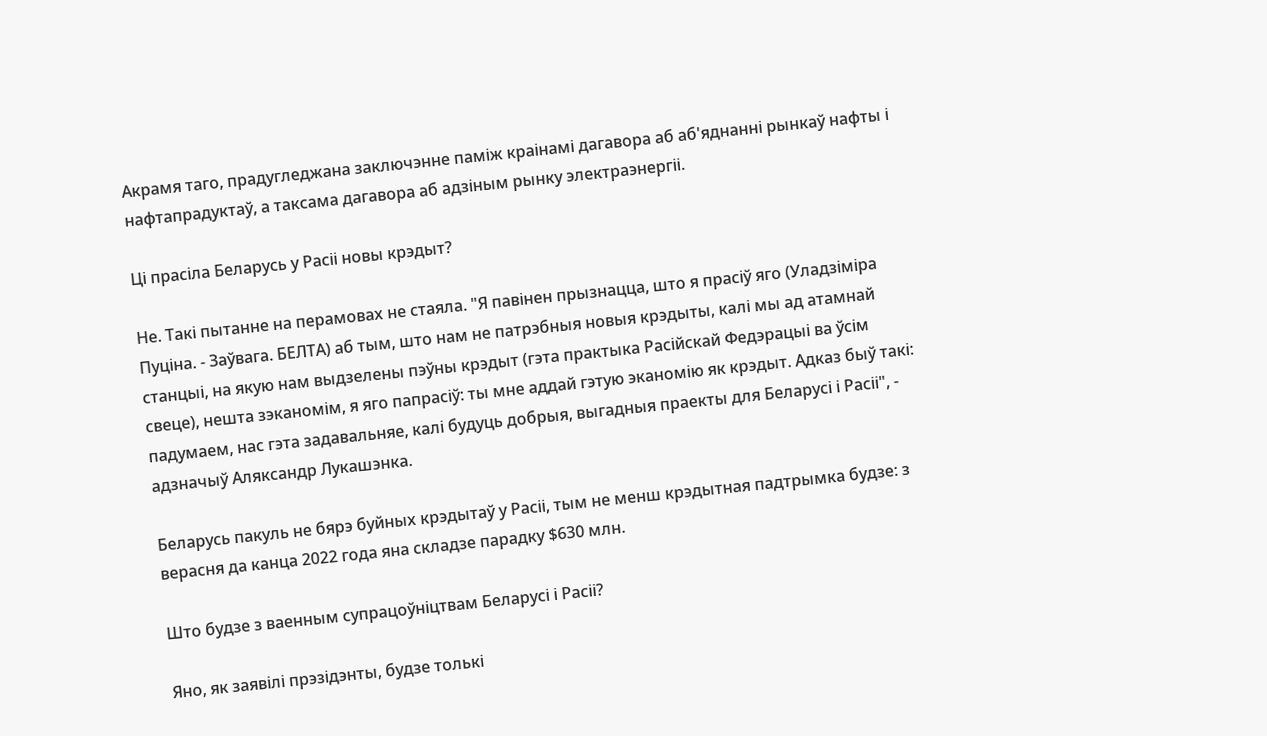Акрамя таго, прадугледжана заключэнне паміж краінамі дагавора аб аб'яднанні рынкаў нафты і нафтапрадуктаў, а таксама дагавора аб адзіным рынку электраэнергіі.

Ці прасіла Беларусь у Расіі новы крэдыт?

Не. Такі пытанне на перамовах не стаяла. "Я павінен прызнацца, што я прасіў яго (Уладзіміра Пуціна. - Заўвага. БЕЛТА) аб тым, што нам не патрэбныя новыя крэдыты, калі мы ад атамнай станцыі, на якую нам выдзелены пэўны крэдыт (гэта практыка Расійскай Федэрацыі ва ўсім свеце), нешта зэканомім, я яго папрасіў: ты мне аддай гэтую эканомію як крэдыт. Адказ быў такі: падумаем, нас гэта задавальняе, калі будуць добрыя, выгадныя праекты для Беларусі і Расіі", - адзначыў Аляксандр Лукашэнка.

Беларусь пакуль не бярэ буйных крэдытаў у Расіі, тым не менш крэдытная падтрымка будзе: з верасня да канца 2022 года яна складзе парадку $630 млн.

Што будзе з ваенным супрацоўніцтвам Беларусі і Расіі?

Яно, як заявілі прэзідэнты, будзе толькі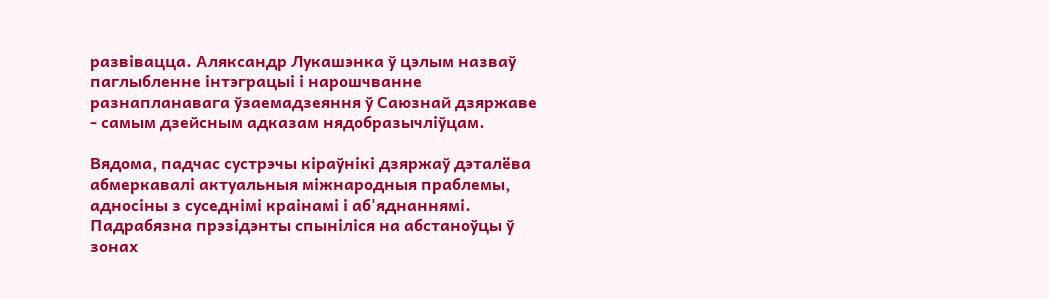развівацца. Аляксандр Лукашэнка ў цэлым назваў паглыбленне інтэграцыі і нарошчванне разнапланавага ўзаемадзеяння ў Саюзнай дзяржаве - самым дзейсным адказам нядобразычліўцам.

Вядома, падчас сустрэчы кіраўнікі дзяржаў дэталёва абмеркавалі актуальныя міжнародныя праблемы, адносіны з суседнімі краінамі і аб'яднаннямі. Падрабязна прэзідэнты спыніліся на абстаноўцы ў зонах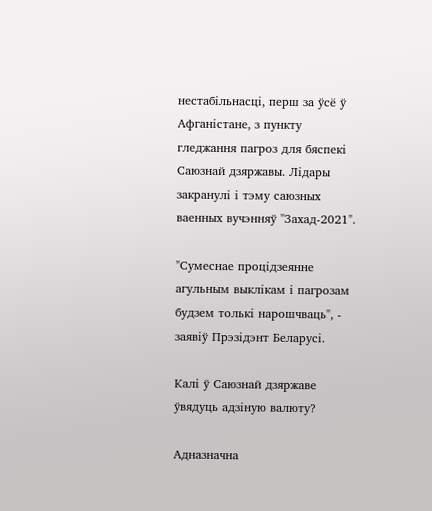нестабільнасці, перш за ўсё ў Афганістане, з пункту гледжання пагроз для бяспекі Саюзнай дзяржавы. Лідары закранулі і тэму саюзных ваенных вучэнняў "Захад-2021".

"Сумеснае процідзеянне агульным выклікам і пагрозам будзем толькі нарошчваць", - заявіў Прэзідэнт Беларусі.

Калі ў Саюзнай дзяржаве ўвядуць адзіную валюту?

Адназначна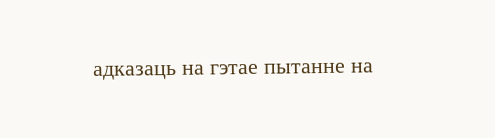адказаць на гэтае пытанне на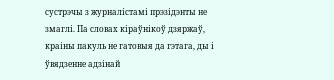сустрэчы з журналістамі прэзідэнты не змаглі. Па словах кіраўнікоў дзяржаў, краіны пакуль не гатовыя да гэтага, ды і ўвядзенне адзінай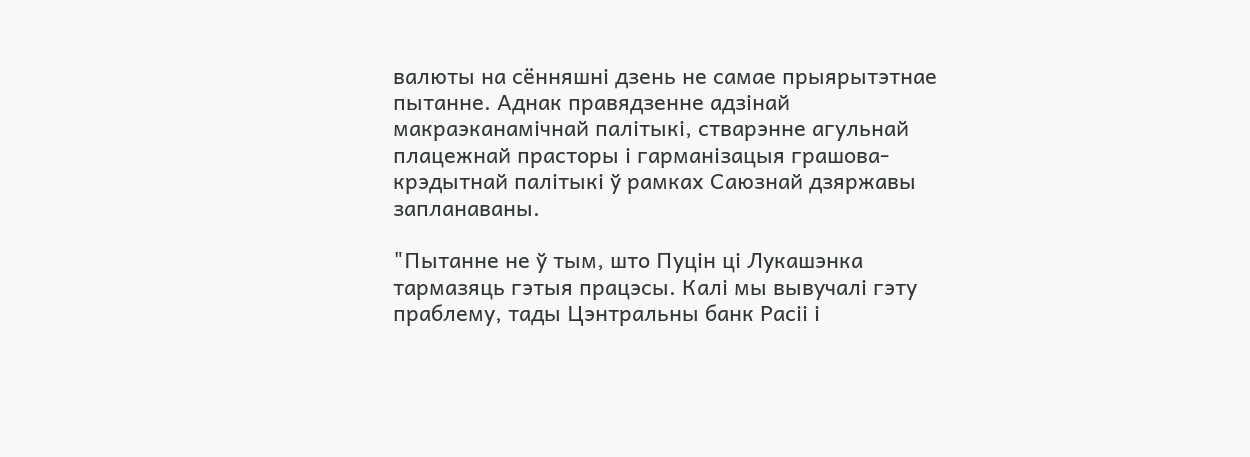валюты на сённяшні дзень не самае прыярытэтнае пытанне. Аднак правядзенне адзінай макраэканамічнай палітыкі, стварэнне агульнай плацежнай прасторы і гарманізацыя грашова-крэдытнай палітыкі ў рамках Саюзнай дзяржавы запланаваны.

"Пытанне не ў тым, што Пуцін ці Лукашэнка тармазяць гэтыя працэсы. Калі мы вывучалі гэту праблему, тады Цэнтральны банк Расіі і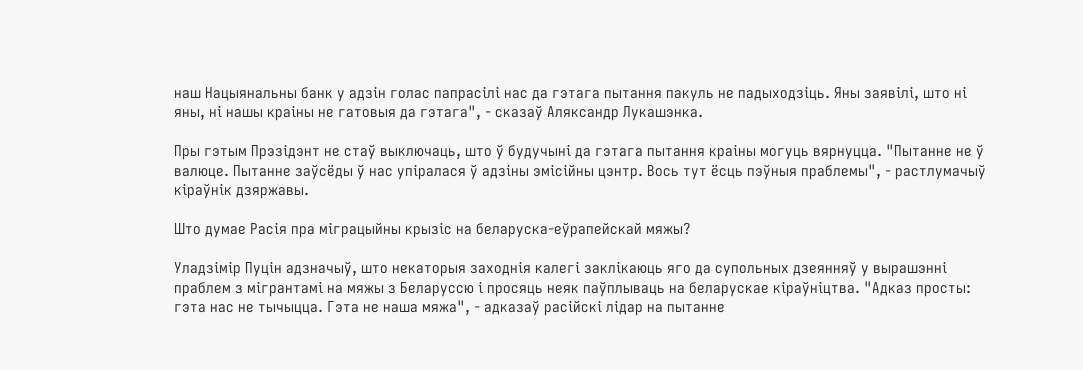наш Нацыянальны банк у адзін голас папрасілі нас да гэтага пытання пакуль не падыходзіць. Яны заявілі, што ні яны, ні нашы краіны не гатовыя да гэтага", - сказаў Аляксандр Лукашэнка.

Пры гэтым Прэзідэнт не стаў выключаць, што ў будучыні да гэтага пытання краіны могуць вярнуцца. "Пытанне не ў валюце. Пытанне заўсёды ў нас упіралася ў адзіны эмісійны цэнтр. Вось тут ёсць пэўныя праблемы", - растлумачыў кіраўнік дзяржавы.

Што думае Расія пра міграцыйны крызіс на беларуска-еўрапейскай мяжы?

Уладзімір Пуцін адзначыў, што некаторыя заходнія калегі заклікаюць яго да супольных дзеянняў у вырашэнні праблем з мігрантамі на мяжы з Беларуссю і просяць неяк паўплываць на беларускае кіраўніцтва. "Адказ просты: гэта нас не тычыцца. Гэта не наша мяжа", - адказаў расійскі лідар на пытанне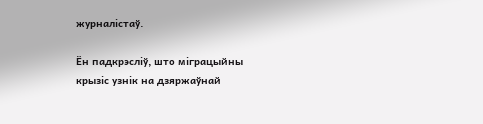журналістаў.

Ён падкрэсліў, што міграцыйны крызіс узнік на дзяржаўнай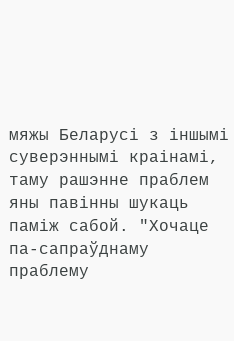мяжы Беларусі з іншымі суверэннымі краінамі, таму рашэнне праблем яны павінны шукаць паміж сабой. "Хочаце па-сапраўднаму праблему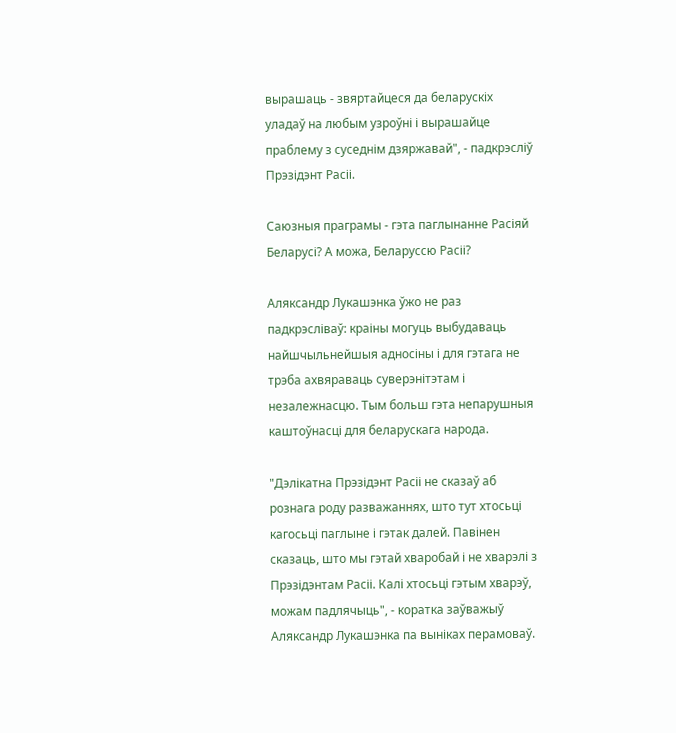вырашаць - звяртайцеся да беларускіх уладаў на любым узроўні і вырашайце праблему з суседнім дзяржавай", - падкрэсліў Прэзідэнт Расіі.

Саюзныя праграмы - гэта паглынанне Расіяй Беларусі? А можа, Беларуссю Расіі?

Аляксандр Лукашэнка ўжо не раз падкрэсліваў: краіны могуць выбудаваць найшчыльнейшыя адносіны і для гэтага не трэба ахвяраваць суверэнітэтам і незалежнасцю. Тым больш гэта непарушныя каштоўнасці для беларускага народа.

"Дэлікатна Прэзідэнт Расіі не сказаў аб рознага роду разважаннях, што тут хтосьці кагосьці паглыне і гэтак далей. Павінен сказаць, што мы гэтай хваробай і не хварэлі з Прэзідэнтам Расіі. Калі хтосьці гэтым хварэў, можам падлячыць", - коратка заўважыў Аляксандр Лукашэнка па выніках перамоваў.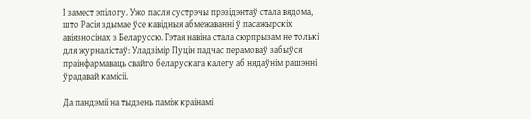І замест эпілогу. Ужо пасля сустрэчы прэзідэнтаў стала вядома, што Расія здымае ўсе кавідныя абмежаванні ў пасажырскіх авіязносінах з Беларуссю. Гэтая навіна стала сюрпрызам не толькі для журналістаў: Уладзімір Пуцін падчас перамоваў забыўся праінфармаваць свайго беларускага калегу аб нядаўнім рашэнні ўрадавай камісіі.

Да пандэміі на тыдзень паміж краінамі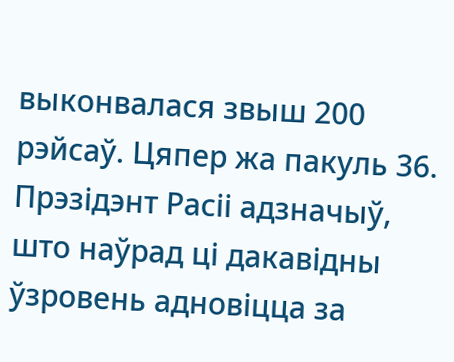выконвалася звыш 200 рэйсаў. Цяпер жа пакуль 36. Прэзідэнт Расіі адзначыў, што наўрад ці дакавідны ўзровень адновіцца за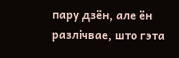пару дзён, але ён разлічвае, што гэта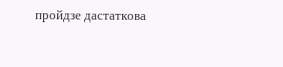пройдзе дастаткова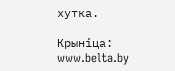хутка.

Крыніца: www.belta.by